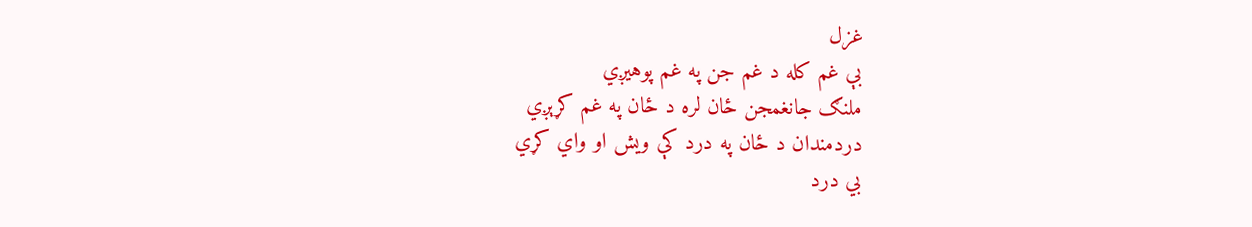غزل
بې غم کله د غم جن په غم پوهیږي
ملنګ جانغمجن ځان لره د ځان په غم کړېږي
دردمندان د ځان په درد کې ویش او واي کړي
بي درد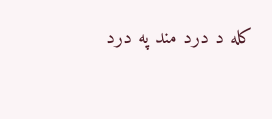کله د درد مند په درد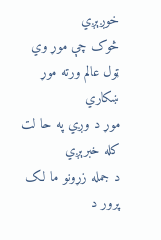خوږېږي
څوک چې موړ وي ټول عالم ورته موړ ښکاري
موړ د وږي په حا لت کله خبرېږي
د جمله زړونو ما لک پرور د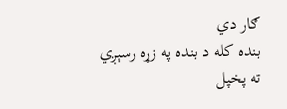ګار دي
بنده کله د بنده په زړه رسېږي
ته پخپل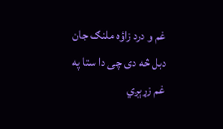غم و درد زاؤه ملنګ جان
دبل څه دی چی دا ستا په غم زړېږي